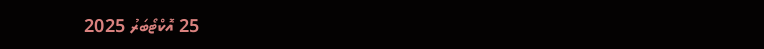25 އޮކްޓޯބަރު 2025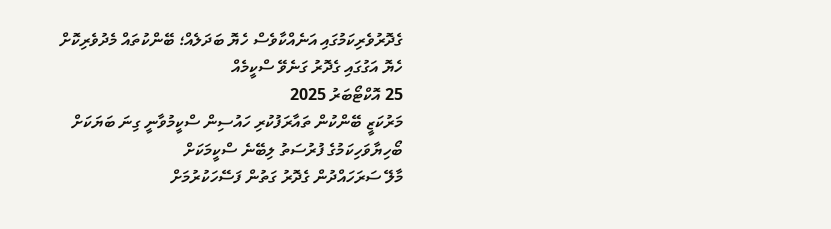ގެދޮރުވެރިކަމުގައި އަނެއްކާވެސް ހެޔޮ ބަދަލެއް؛ ބޭންކުތައް މެދުވެރިކޮށް ހެޔޮ އަގުގައި ގެދޮރު ގަނެވޭ ސްކީމެއް
25 އޮކްޓޯބަރު 2025
މަރުކަޒީ ބޭންކުން ތައާރަފުކުރި ހައުސިން ސްކީމުވާނީ ގިނަ ބަޔަކަށް ބޯހިޔާވަހިކަމުގެ ފުރުސަތު ލިބޭނެ ސްކީމަކަށް
މާލޭ ސަރަހައްދުން ގެދޮރު ގަތުން ފަސޭހަކުރުމަށް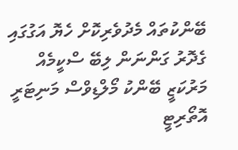ބޭންކުތައް މެދުވެރިކޮށް ހެޔޮ އަގުގައި ގެދޮރު ގަންނަން ލިބޭ ސްކީމެއް މަރުކަޒީ ބޭންކު މޯލްޑިވްސް މަނިޓަރީ އޮތޯރިޓީ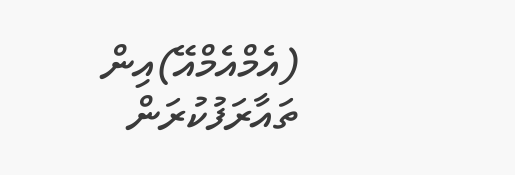(އެމްއެމްއޭ)އިން ތައާރަފުކުރަން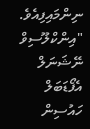ނިންމައިފިއެވެ.
"އިންކްލޫސިވް ނޭޝަނަލް އެފޯޑަބަލް ހައުސިން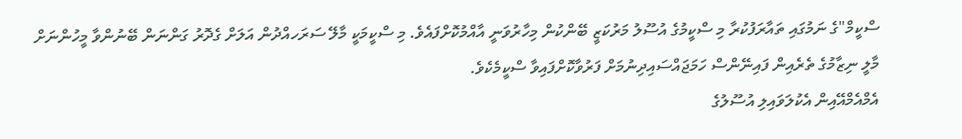ސްކީމް"ގެ ނަމުގައި ތައާރަފުކުރާ މި ސްކީމުގެ އުސޫލު މަރުކަޒީ ބޭންކުން މިހާރުވަނީ އާއްމުކޮށްފައެވެ. މި ސްކީމަކީ މާލޭ ސަރަހއްދުން އަލަށް ގެދޮރު ގަންނަން ބޭނުންވާ މީހުންނަށް މާލީ ނިޒާމުގެ ތެރެއިން ފައިނޭންސް ހަމަޖައްސައިދިނުމަށް ފަރުވާކޮށްފައިވާ ސްކީމެކެވެ.
އެމްއެމްއޭއިން އެކުލަވައިލި އުސޫލުގެ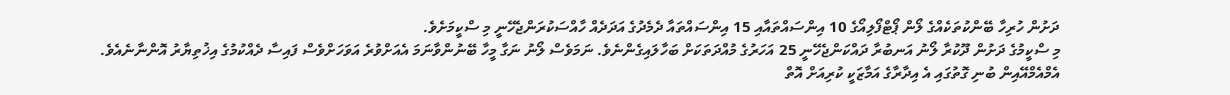ދަށުން ހުރިހާ ބޭންކުތަކެއްގެ ލޯން ޕޯޓްފޯލިއޯގެ 10 އިންސައްތައާއި 15 އިންސައްތައާ ދެމެދުގެ އަދަދެއް ހާއްސަކުރަންޖެހޭނީ މި ސްކީމަށެވެ.
މި ސްކީމުގެ ދަށުން ދޫކުރާ ލޯނު އަނބުރާ ދައްކަންޖެހޭނީ 25 އަހަރުގެ މުއްދަތަކަށް ބަހާލައިގެންނެވެ. ނަމަވެސް ލޯނު ނަގާ މީހާ ބޭނުންވާނަމަ އެއަށްވުރެ އަވަހަށްވެސް ފައިސާ ދެއްކުމުގެ އިޚުތިޔާރު އޮންނާނެއެވެ.
އެމްއެމްއޭއިން ބުނި ގޮތުގައި އެ އިދާރާގެ އަމާޒަކީ ކުރިއަށް އޮތް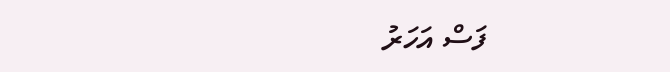ފަސް އަހަރު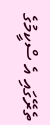ތެރޭގައި އެ ސްކީމުގެ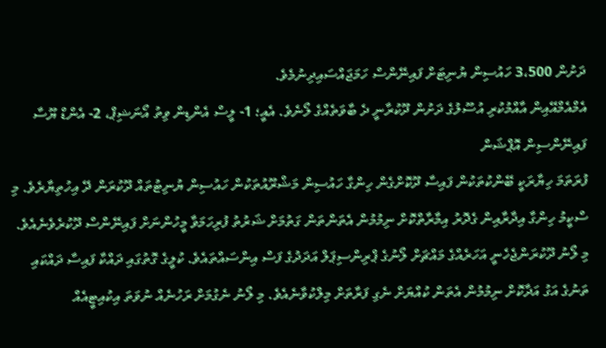ދަށުން 3،500 ހައުސިން ޔުނިޓަށް ފައިނޭންސް ހަމަޖައްސައިދިނުމެވެ.
އެމްއެމްއޭއިން އާއްމުކުރި އުސޫލުގެ ދަށުން ދޫކުރާނީ ދެ ބާވަތެއްގެ ލޯނެވެ. އެއީ؛ 1- ލީސް އެންޑިން ވިތު އޯނަޝިޕް، 2- އެންޑް ޔޫސާ ފައިނޭންސިން އޮޕްޝަން
ފުރަތަމަ ހިޔާރަކީ ބޭންކުތަކުން ފައިސާ ދޫކޮށްގެން ހިންގާ ހައުސިން މަޝްރޫއުތަކުން ހައުސިން ޔުނިޓުތައް ދޫކުރަން ދޭ އިހުތިޔާރެވެ. މި ސްކީމު ހިންގާ އިދާރާއިން ގެދޮރު އިމާރާތްކޮށް ނިމުމުން އެތަންތަން ގަތުމަށް ޝަރުތު ފުރިހަމަވާ މީހުންނަށް ފައިނޭންސް ދޫކުރެވެނެއެވެ.
މި ލޯނު ދޫކުރަންޖެހެނީ އަހަރެއްގެ މައްޗަށް ލޯނުގެ ޕްރިންސިޕަލް އަދަދުގެ ފަސް އިންސައްތައެވެ. ކުލީގެ ގޮތުގައި ދައްކާ ފައިސާ ދައްކައި ތަނުގެ އަގު އަދާކޮށް ނިމުމުން އެތަން ކުއްޔަށް ނެގި ފަރާތަށް މިލްކުވާނެއެވެ. މި ލޯނު ނެގުމަށް ރަހުނެއް ނުވަތަ އިކުއިޓީއެއް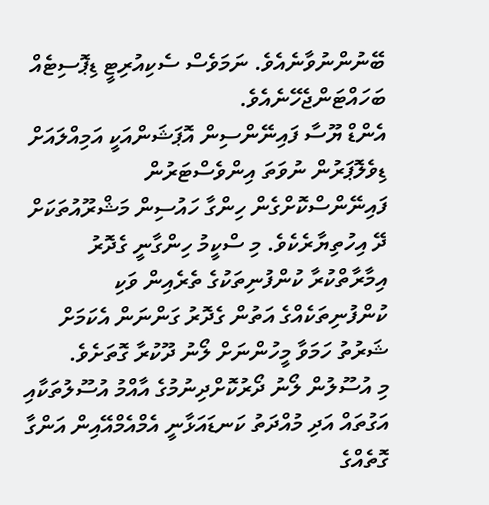ބޭނުންނުވާނެއެވެ. ނަމަވެސް ސެކިއުރިޓީ ޑިޕޮސިޓެއް ބަހައްޓަންޖެހޭނެއެވެ.
އެންޑް ޔޫސާ ފައިނޭންސިން އޮޕަޝަންއަކީ އަމިއްލައަށް ޑިވެލޮޕަރުން ނުވަތަ އިންވެސްޓަރުން ފައިނޭންސްކޮށްގެން ހިންގާ ހައުސިން މަޝްރޫއުތަކަށް ދޭ އިހުތިޔާރެކެވެ. މި ސްކީމު ހިންގާނީ ގެދޮރު އިމާރާތްކުރާ ކުންފުނިތަކުގެ ތެރެއިން ވަކި ކުންފުނިތަކެއްގެ އަތުން ގެދޮރު ގަންނަން އެކަމަށް ޝަރުތު ހަމަވާ މީހުންނަށް ލޯނު ދޫކުރާ ގޮތަށެވެ.
މި އުސޫލުން ލޯނު ދޯރުކޮށްދިނުމުގެ އާއްމު އުސޫލުތަކާއި އަގުތައް އަދި މުއްދަތު ކަނޑައަޅާނީ އެމްއެމްއޭއިން އަންގާ ގޮތެއްގެ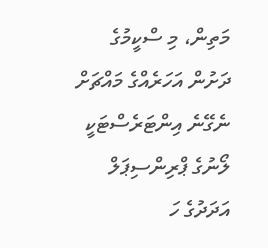މަތިން، މި ސްކީމުގެ ދަށުން އަހަރެއްގެ މައްޗަށް ނެގޭނެ އިންޓަރެސްޓަކީ ލޯނުގެ ޕްރިންސިޕަލް އަދަދުގެ ހަ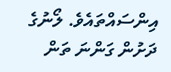އިންސައްތައެވެ. ލޯނުގެ ދަށުން ގަންނަ ތަން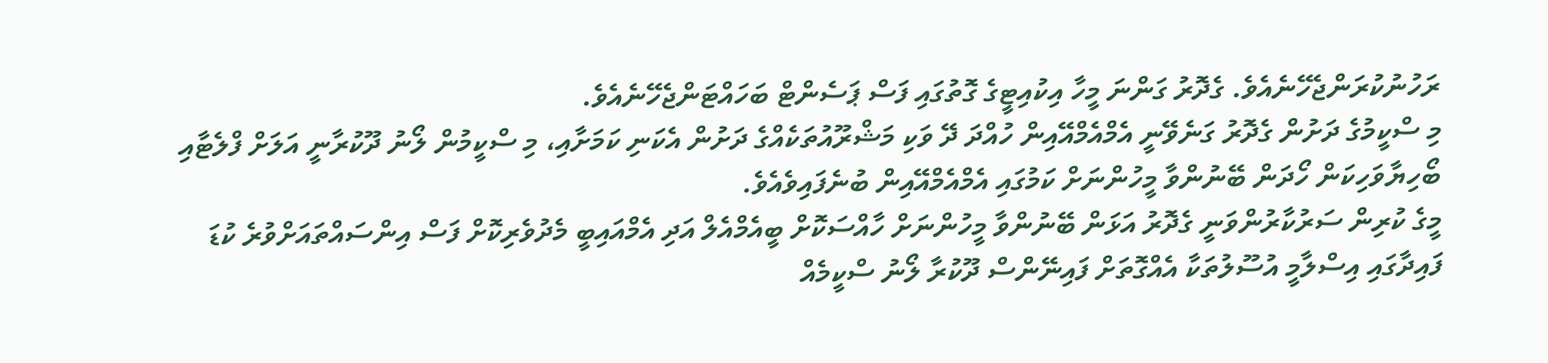ރަހުނުކުރަންޖެހޭނެއެވެ. ގެދޮރު ގަންނަ މީހާ އިކުއިޓީގެ ގޮތުގައި ފަސް ޕަސެންޓް ބަހައްޓަންޖެހޭނެއެވެ.
މި ސްކީމުގެ ދަށުން ގެދޮރު ގަނެވޭނީ އެމްއެމްއޭއިން ހުއްދަ ދޭ ވަކި މަޝްރޫއުތަކެއްގެ ދަށުން އެކަނި ކަމަށާއި، މި ސްކީމުން ލޯނު ދޫކުރާނީ އަލަށް ފްލެޓާއި ބޯހިޔާވަހިކަން ހޯދަން ބޭނުންވާ މީހުންނަށް ކަމުގައި އެމްއެމްއޭއިން ބުނެފައިވެއެވެ.
މީގެ ކުރިން ސަރުކާރުންވަނީ ގެދޮރު އަޅަން ބޭނުންވާ މީހުންނަށް ހާއްސަކޮށް ބީއެމްއެލް އަދި އެމްއައިބީ މެދުވެރިކޮށް ފަސް އިންސައްތައަށްވުރެ ކުޑަ ފައިދާގައި އިސްލާމީ އުސޫލުތަކާ އެއްގޮތަށް ފައިނޭންސް ދޫކުރާ ލޯނު ސްކީމެއް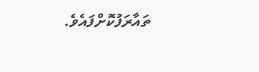ތައާރަފުކޮށްފައެވެ.